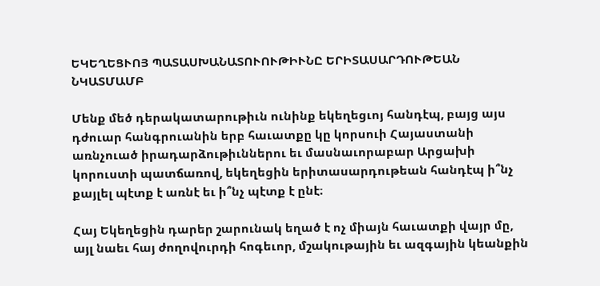ԵԿԵՂԵՑՒՈՅ ՊԱՏԱՍԽԱՆԱՏՈՒՈՒԹԻՒՆԸ ԵՐԻՏԱՍԱՐԴՈՒԹԵԱՆ ՆԿԱՏՄԱՄԲ

Մենք մեծ դերակատարութիւն ունինք եկեղեցւոյ հանդէպ, բայց այս դժուար հանգրուանին երբ հաւատքը կը կորսուի Հայաստանի առնչուած իրադարձութիւններու եւ մասնաւորաբար Արցախի կորուստի պատճառով, եկեղեցին երիտասարդութեան հանդէպ ի՞նչ քայլել պէտք է առնէ եւ ի՞նչ պէտք է ընէ։

Հայ Եկեղեցին դարեր շարունակ եղած է ոչ միայն հաւատքի վայր մը, այլ նաեւ հայ ժողովուրդի հոգեւոր, մշակութային եւ ազգային կեանքին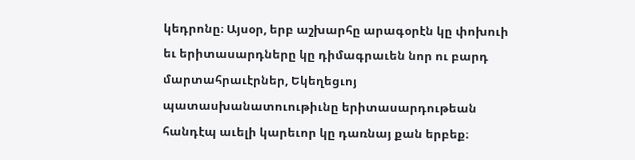կեդրոնը։ Այսօր, երբ աշխարհը արագօրէն կը փոխուի եւ երիտասարդները կը դիմագրաւեն նոր ու բարդ մարտահրաւէրներ, Եկեղեցւոյ պատասխանատուութիւնը երիտասարդութեան հանդէպ աւելի կարեւոր կը դառնայ քան երբեք։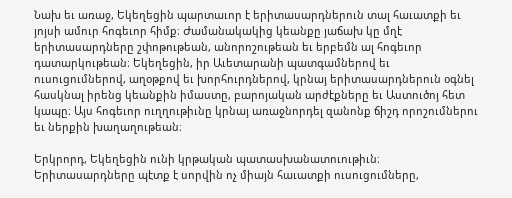Նախ եւ առաջ, Եկեղեցին պարտաւոր է երիտասարդներուն տալ հաւատքի եւ յոյսի ամուր հոգեւոր հիմք։ Ժամանակակից կեանքը յաճախ կը մղէ երիտասարդները շփոթութեան, անորոշութեան եւ երբեմն ալ հոգեւոր դատարկութեան։ Եկեղեցին, իր Աւետարանի պատգամներով եւ ուսուցումներով, աղօթքով եւ խորհուրդներով, կրնայ երիտասարդներուն օգնել հասկնալ իրենց կեանքին իմաստը, բարոյական արժէքները եւ Աստուծոյ հետ կապը։ Այս հոգեւոր ուղղութիւնը կրնայ առաջնորդել զանոնք ճիշդ որոշումներու եւ ներքին խաղաղութեան։

Երկրորդ, Եկեղեցին ունի կրթական պատասխանատուութիւն։ Երիտասարդները պէտք է սորվին ոչ միայն հաւատքի ուսուցումները,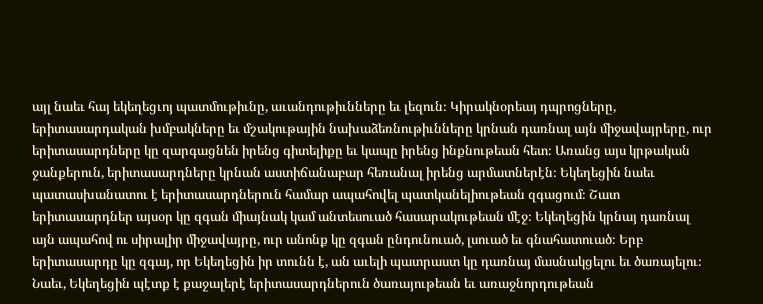այլ նաեւ հայ եկեղեցւոյ պատմութիւնը, աւանդութիւնները եւ լեզուն։ Կիրակնօրեայ դպրոցները, երիտասարդական խմբակները եւ մշակութային նախաձեռնութիւնները կրնան դառնալ այն միջավայրերը, ուր երիտասարդները կը զարգացնեն իրենց գիտելիքը եւ կապը իրենց ինքնութեան հետ։ Առանց այս կրթական ջանքերուն, երիտասարդները կրնան աստիճանաբար հեռանալ իրենց արմատներէն։ Եկեղեցին նաեւ պատասխանատու է երիտասարդներուն համար ապահովել պատկանելիութեան զգացում։ Շատ երիտասարդներ այսօր կը զգան միայնակ կամ անտեսուած հասարակութեան մէջ։ Եկեղեցին կրնայ դառնալ այն ապահով ու սիրալիր միջավայրը, ուր անոնք կը զգան ընդունուած, լսուած եւ գնահատուած։ Երբ երիտասարդը կը զգայ, որ Եկեղեցին իր տունն է, ան աւելի պատրաստ կը դառնայ մասնակցելու եւ ծառայելու։ Նաեւ, Եկեղեցին պէտք է քաջալերէ երիտասարդներուն ծառայութեան եւ առաջնորդութեան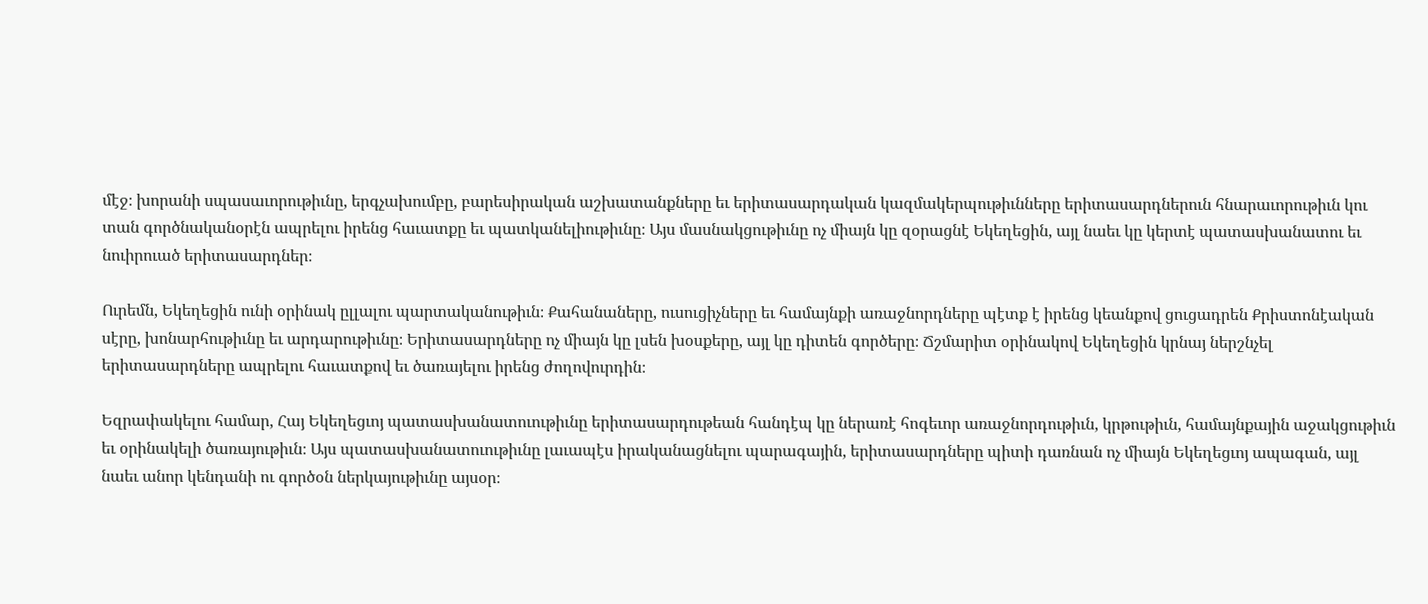մէջ։ խորանի սպասաւորութիւնը, երգչախումբը, բարեսիրական աշխատանքները եւ երիտասարդական կազմակերպութիւնները երիտասարդներուն հնարաւորութիւն կու տան գործնականօրէն ապրելու իրենց հաւատքը եւ պատկանելիութիւնը։ Այս մասնակցութիւնը ոչ միայն կը զօրացնէ Եկեղեցին, այլ նաեւ կը կերտէ պատասխանատու եւ նուիրուած երիտասարդներ։

Ուրեմն, Եկեղեցին ունի օրինակ ըլլալու պարտականութիւն։ Քահանաները, ուսուցիչները եւ համայնքի առաջնորդները պէտք է իրենց կեանքով ցուցադրեն Քրիստոնէական սէրը, խոնարհութիւնը եւ արդարութիւնը։ Երիտասարդները ոչ միայն կը լսեն խօսքերը, այլ կը դիտեն գործերը։ Ճշմարիտ օրինակով Եկեղեցին կրնայ ներշնչել երիտասարդները ապրելու հաւատքով եւ ծառայելու իրենց ժողովուրդին։

Եզրափակելու համար, Հայ Եկեղեցւոյ պատասխանատուութիւնը երիտասարդութեան հանդէպ կը ներառէ հոգեւոր առաջնորդութիւն, կրթութիւն, համայնքային աջակցութիւն եւ օրինակելի ծառայութիւն։ Այս պատասխանատուութիւնը լաւապէս իրականացնելու պարագային, երիտասարդները պիտի դառնան ոչ միայն Եկեղեցւոյ ապագան, այլ նաեւ անոր կենդանի ու գործօն ներկայութիւնը այսօր։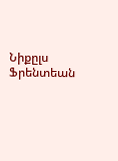Նիքըլս Ֆրենտեան